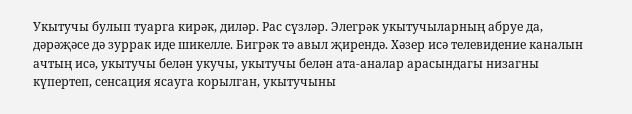Укытучы булып туарга кирәк, диләр. Рас сүзләр. Элегрәк укытучыларның абруе да, дәрәҗәсе дә зуррак иде шикелле. Бигрәк тә авыл җирендә. Хәзер исә телевидение каналын ачтың исә, укытучы белән укучы, укытучы белән ата-аналар арасындагы низагны күпертеп, сенсация ясауга корылган, укытучыны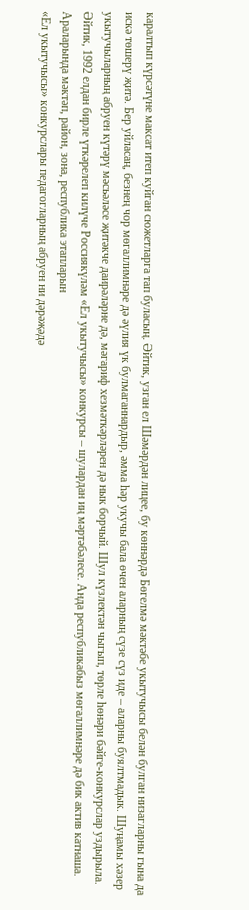каралтып күрсәтүне максат итеп куйган сюжетларга тап буласың. Әйтик, узган ел Шәмәрдән лицее, бу көннәрдә Бөгелмә мәктәбе укытучысы белән булган низагларны гына да искә төшерү җитә. Бер уйласаң, безнең чор мөгаллимнәре дә әүлия үк булмаганнардыр, әмма һәр укучы бала өчен аларның сүзе сүз иде – аларны буялтмадык. Шуңамы хәзер укытучыларның абруен күтәрү мәсьәләсе җитәкче даирәләрне дә, мәгариф хезмәткәрләрен дә нык борчый. Шул күзлектән чыгып, төрле һөнәри бәйге-конкурслар уздырыла. Әйтик, 1992 елдан бирле үткәрелеп килүче Россиякүләм «Ел укытучысы» конкурсы – шулардан иң мәртәбәлесе. Анда республикабыз мөгаллимнәре дә бик актив катнаша. Араларында мәктәп, район, зона, республика этапларын
«Ел укытучысы» конкурслары педагогларның абруен ни дәрәҗәдә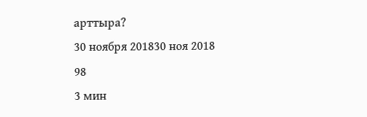арттыра?
30 ноября 201830 ноя 2018
98
3 мин